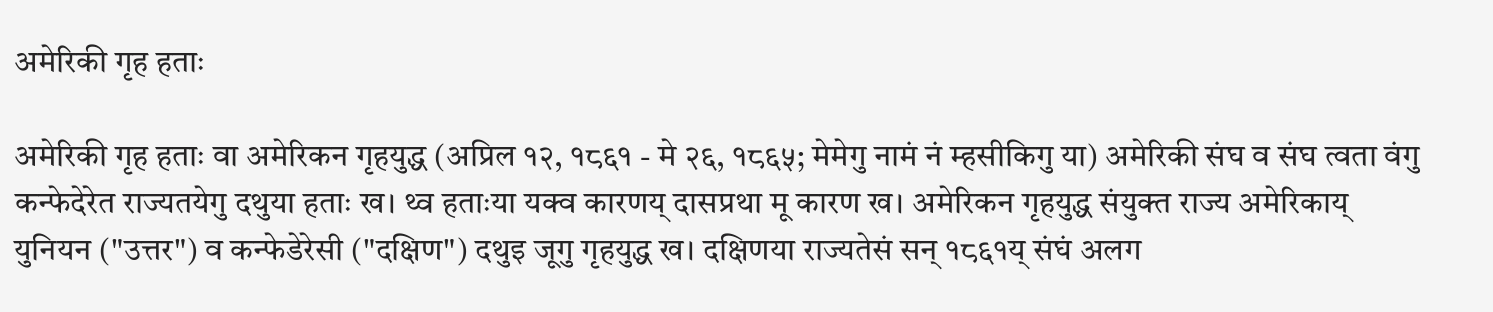अमेरिकी गृह हताः

अमेरिकी गृह हताः वा अमेरिकन गृहयुद्ध (अप्रिल १२, १८६१ - मे २६, १८६५; मेमेगु नामं नं म्हसीकिगु या) अमेरिकी संघ व संघ त्वता वंगु कन्फेदेरेत राज्यतयेगु दथुया हताः ख। थ्व हताःया यक्व कारणय् दासप्रथा मू कारण ख। अमेरिकन गृहयुद्ध संयुक्त राज्य अमेरिकाय् युनियन ("उत्तर") व कन्फेडेरेसी ("दक्षिण") दथुइ जूगु गृहयुद्ध ख। दक्षिणया राज्यतेसं सन् १८६१य् संघं अलग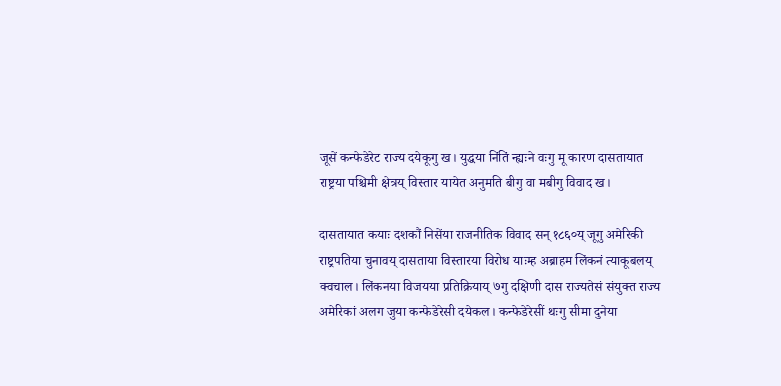जूसें कन्फेडेरेट राज्य दयेकूगु ख। युद्धया निंतिं न्ह्यःने वःगु मू कारण दासतायात राष्ट्रया पश्चिमी क्षेत्रय् विस्तार यायेत अनुमति बीगु वा मबीगु विवाद ख।

दासतायात कयाः दशकौं निसेंया राजनीतिक विवाद सन् १८६०य् जूगु अमेरिकी राष्ट्रपतिया चुनावय् दासताया विस्तारया विरोध याःम्ह अब्राहम लिंकनं त्याकूबलय् क्वचाल। लिंकनया विजयया प्रतिक्रियाय् ७गु दक्षिणी दास राज्यतेसं संयुक्त राज्य अमेरिकां अलग जुया कन्फेडेरेसी दयेकल। कन्फेडेरेसीं थःगु सीमा दुनेया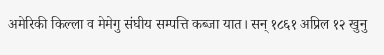अमेरिकी किल्ला व मेमेगु संघीय सम्पत्ति कब्जा यात। सन् १८६१ अप्रिल १२ खुनु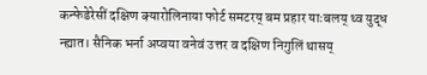कन्फेडेरेसीं दक्षिण क्यारोलिनाया फोर्ट समटरय् बम प्रहार याःबलय् थ्व युद्ध न्ह्यात। सैनिक भर्ना अप्वया वनेवं उत्तर व दक्षिण निगुलिं थासय्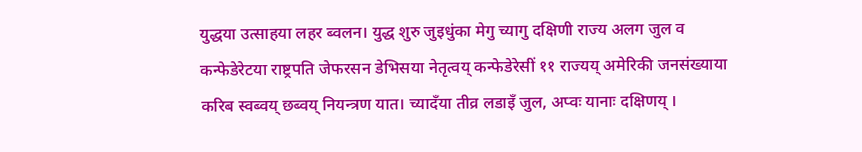युद्धया उत्साहया लहर ब्वलन। युद्ध शुरु जुइधुंका मेगु च्यागु दक्षिणी राज्य अलग जुल व कन्फेडेरेटया राष्ट्रपति जेफरसन डेभिसया नेतृत्वय् कन्फेडेरेसीं ११ राज्यय् अमेरिकी जनसंख्याया करिब स्वब्वय् छब्वय् नियन्त्रण यात। च्यादँया तीव्र लडाइँ जुल, अप्वः यानाः दक्षिणय् ।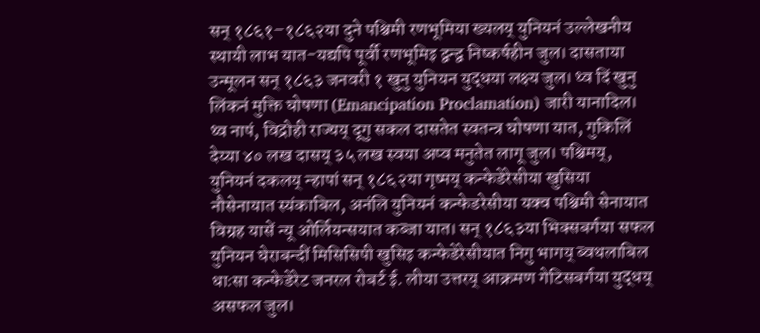सन् १८६१–१८६२या दुने पश्चिमी रणभूमिया ख्यलय् युनियनं उल्लेखनीय स्थायी लाभ यात-यद्यपि पूर्वी रणभूमिइ द्वन्द्व निष्कर्षहीन जुल। दासताया उन्मूलन सन् १८६३ जनवरी १ खुनु युनियन युद्धया लक्ष्य जुल। थ्व दिं खुनु लिंकनं मुक्ति घोषणा (Emancipation Proclamation) जारी यानादिल। थ्व नापं, विद्रोही राज्यय् दूगु सकल दासतेत स्वतन्त्र घोषणा यात, गुकिलिं देय्या ४० लख दासय् ३५ लख स्वया अप्व मनुतेत लागू जुल। पश्चिमय्, युनियनं दकलय् न्हापां सन् १८६२या गृष्मय् कन्फेडेरेसीया खुसिया नौसेनायात स्यंकाबिल, अनंलि युनियनं कन्फेडरेसीया यक्व पश्चिमी सेनायात विग्रह यासें न्यू ओर्लियन्सयात कब्जा यात। सन् १८६३या भिक्सबर्गया सफल युनियन घेराबन्दीं मिसिसिपी खुसिइ कन्फेडेरेसीयात निगु भागय् ब्वथलाबिल धाःसा कन्फेडेरेट जनरल रोबर्ट ई. लीया उत्तरय् आक्रमण गेटिसबर्गया युद्धय् असफल जुल।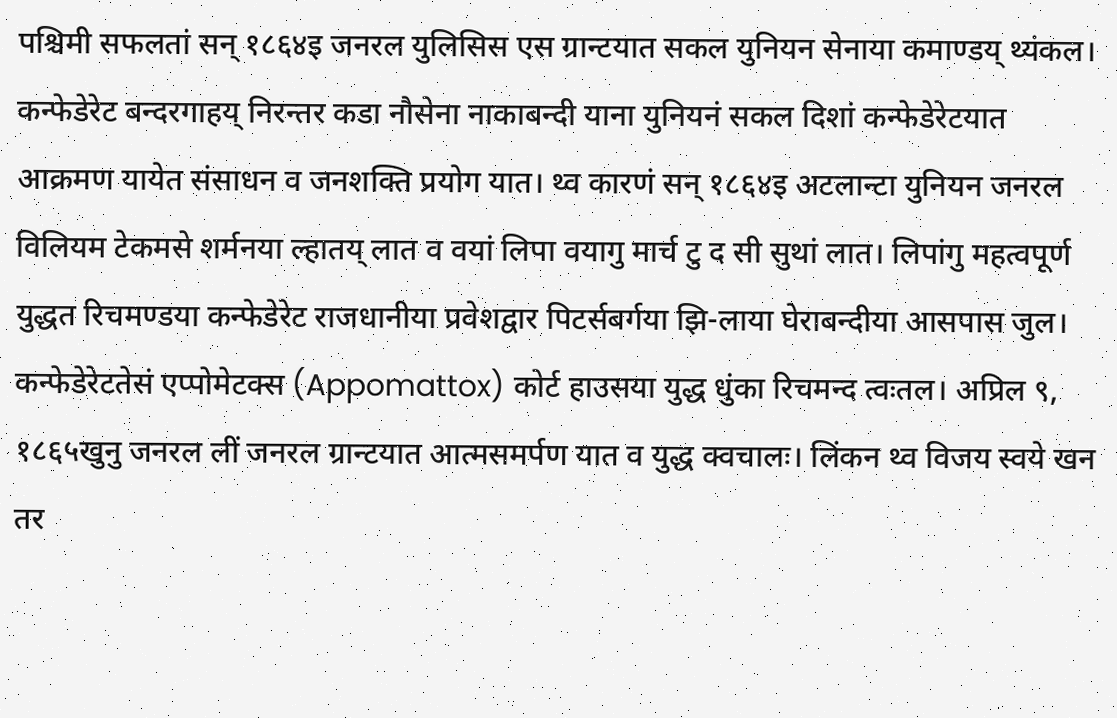पश्चिमी सफलतां सन् १८६४इ जनरल युलिसिस एस ग्रान्टयात सकल युनियन सेनाया कमाण्डय् थ्यंकल। कन्फेडेरेट बन्दरगाहय् निरन्तर कडा नौसेना नाकाबन्दी याना युनियनं सकल दिशां कन्फेडेरेटयात आक्रमण यायेत संसाधन व जनशक्ति प्रयोग यात। थ्व कारणं सन् १८६४इ अटलान्टा युनियन जनरल विलियम टेकमसे शर्मनया ल्हातय् लात व वयां लिपा वयागु मार्च टु द सी सुथां लात। लिपांगु महत्वपूर्ण युद्धत रिचमण्डया कन्फेडेरेट राजधानीया प्रवेशद्वार पिटर्सबर्गया झि-लाया घेराबन्दीया आसपास जुल। कन्फेडेरेटतेसं एप्पोमेटक्स (Appomattox) कोर्ट हाउसया युद्ध धुंका रिचमन्द त्वःतल। अप्रिल ९, १८६५खुनु जनरल लीं जनरल ग्रान्टयात आत्मसमर्पण यात व युद्ध क्वचालः। लिंकन थ्व विजय स्वये खन तर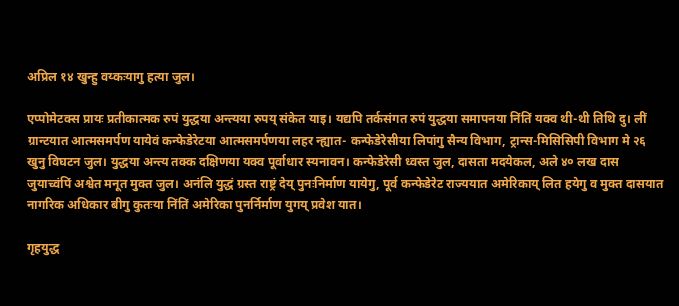अप्रिल १४ खुन्हु वय्कःयागु हत्या जुल।

एप्पोमेटक्स प्रायः प्रतीकात्मक रुपं युद्धया अन्त्यया रुपय् संकेत याइ। यद्यपि तर्कसंगत रुपं युद्धया समापनया निंतिं यक्व थी-थी तिथि दु। लीं ग्रान्टयात आत्मसमर्पण यायेवं कन्फेडेरेटया आत्मसमर्पणया लहर न्ह्यात- कन्फेडेरेसीया लिपांगु सैन्य विभाग, ट्रान्स-मिसिसिपी विभाग मे २६ खुनु विघटन जुल। युद्धया अन्त्य तक्क दक्षिणया यक्व पूर्वाधार स्यनावन। कन्फेडेरेसी ध्वस्त जुल, दासता मदयेकल, अले ४० लख दास जुयाच्वंपिं अश्वेत मनूत मुक्त जुल। अनंलि युद्धं ग्रस्त राष्ट्रं देय् पुनःनिर्माण यायेगु, पूर्व कन्फेडेरेट राज्ययात अमेरिकाय् लित हयेगु व मुक्त दासयात नागरिक अधिकार बीगु कुतःया निंतिं अमेरिका पुनर्निर्माण युगय् प्रवेश यात।

गृहयुद्ध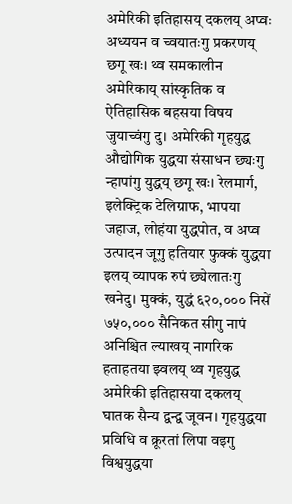अमेरिकी इतिहासय् दकलय् अप्वः अध्ययन व च्वयातःगु प्रकरणय् छगू खः। थ्व समकालीन अमेरिकाय् सांस्कृतिक व ऐतिहासिक बहसया विषय जुयाच्वंगु दु। अमेरिकी गृहयुद्ध औद्योगिक युद्धया संसाधन छ्यःगु न्हापांगु युद्धय् छगू खः। रेलमार्ग, इलेक्ट्रिक टेलिग्राफ, भापया जहाज, लोहंया युद्धपोत, व अप्व उत्पादन जूगु हतियार फुक्कं युद्धया इलय् व्यापक रुपं छ्येलातःगु खनेदु। मुक्कं, युद्धं ६२०,००० निसें ७५०,००० सैनिकत सीगु नापं अनिश्चित ल्याखय् नागरिक हताहतया झ्वलय् थ्व गृहयुद्ध अमेरिकी इतिहासया दकलय् घातक सैन्य द्वन्द्व जूवन। गृहयुद्धया प्रविधि व क्रूरतां लिपा वइगु विश्वयुद्धया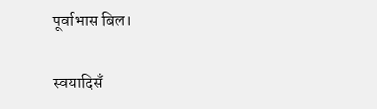पूर्वाभास बिल।

स्वयादिसँ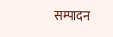सम्पादन